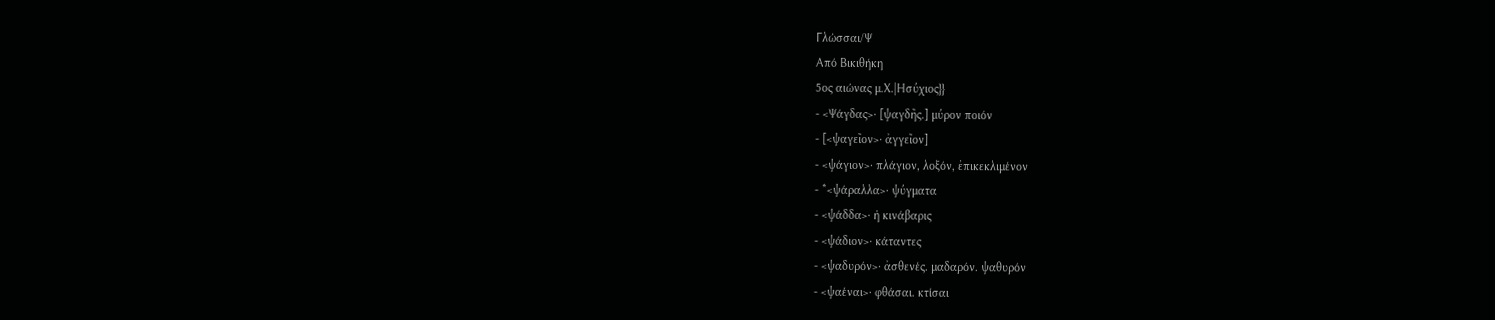Γλώσσαι/Ψ
Από Βικιθήκη
5ος αιώνας μ.Χ.|Ησύχιος}}
- <Ψάγδας>· [ψαγδῆς.] μύρον ποιόν
- [<ψαγεῖον>· ἀγγεῖον]
- <ψάγιον>· πλάγιον, λοξόν, ἐπικεκλιμένον
- *<ψάραλλα>· ψύγματα
- <ψάδδα>· ἡ κινάβαρις
- <ψάδιον>· κάταντες
- <ψαδυρόν>· ἀσθενές. μαδαρόν. ψαθυρόν
- <ψαέναι>· φθάσαι. κτίσαι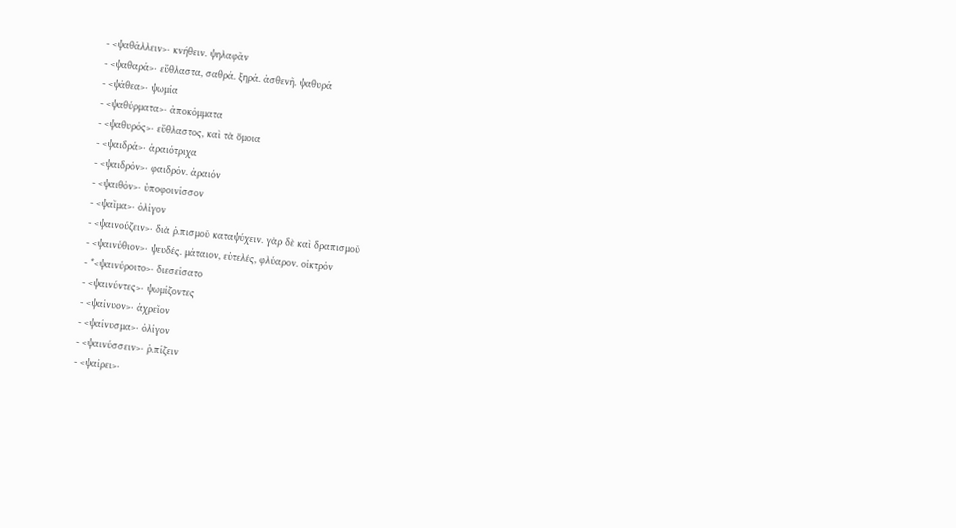- <ψαθάλλειν>· κνήθειν. ψηλαφᾶν
- <ψαθαρά>· εὔθλαστα, σαθρά. ξηρά. ἀσθενῆ. ψαθυρά
- <ψάθεα>· ψωμία
- <ψαθύρματα>· ἀποκόμματα
- <ψαθυρός>· εὔθλαστος, καὶ τὰ ὅμοια
- <ψαιδρά>· ἀραιότριχα
- <ψαιδρόν>· φαιδρόν. ἀραιόν
- <ψαιθόν>· ὑποφοινίσσον
- <ψαῖμα>· ὀλίγον
- <ψαινούζειν>· διὰ ῥ.πισμοῦ καταψύχειν. γὰρ δὲ καὶ δραπισμοῦ
- <ψαινύθιον>· ψευδές. μάταιον, εὐτελές, φλύαρον. οἰκτρόν
- *<ψαινύροιτο>· διεσείσατο
- <ψαινύντες>· ψωμίζοντες
- <ψαίνυον>· ἀχρεῖον
- <ψαίνυσμα>· ὀλίγον
- <ψαινύσσειν>· ῥ.πίζειν
- <ψαίρει>·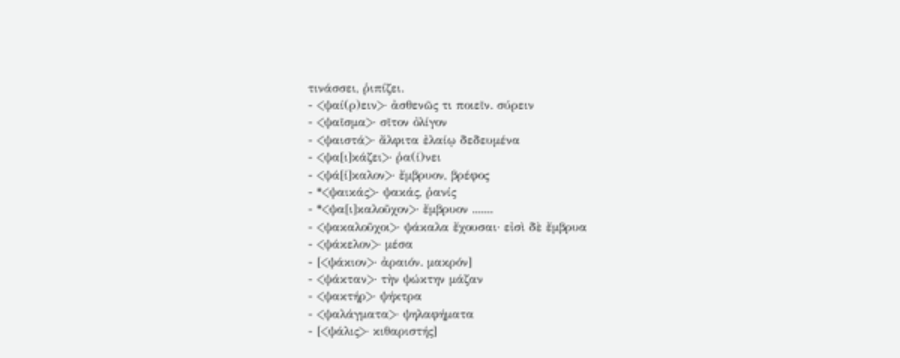τινάσσει, ῥιπίζει.
- <ψαί(ρ)ειν>· ἀσθενῶς τι ποιεῖν. σύρειν
- <ψαῖσμα>· σῖτον ὀλίγον
- <ψαιστά>· ἄλφιτα ἐλαίῳ δεδευμένα
- <ψα[ι]κάζει>· ῥα(ί)νει
- <ψά[ί]καλον>· ἔμβρυον, βρέφος
- *<ψαικάς>· ψακάς, ῥανίς
- *<ψα[ι]καλοῦχον>· ἔμβρυον .......
- <ψακαλοῦχοι>· ψάκαλα ἔχουσαι· εἰσὶ δὲ ἔμβρυα
- <ψάκελον>· μέσα
- [<ψάκιον>· ἀραιόν. μακρόν]
- <ψάκταν>· τὴν ψώκτην μάζαν
- <ψακτήρ>· ψήκτρα
- <ψαλάγματα>· ψηλαφήματα
- [<ψάλις>· κιθαριστής]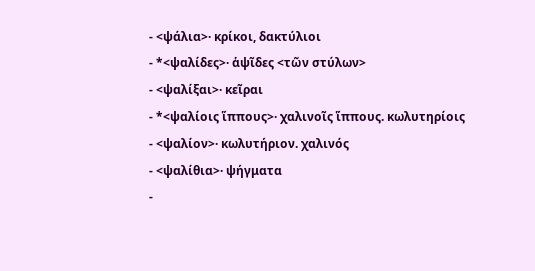- <ψάλια>· κρίκοι, δακτύλιοι
- *<ψαλίδες>· ἁψῖδες <τῶν στύλων>
- <ψαλίξαι>· κεῖραι
- *<ψαλίοις ἵππους>· χαλινοῖς ἵππους. κωλυτηρίοις
- <ψαλίον>· κωλυτήριον. χαλινός
- <ψαλίθια>· ψήγματα
-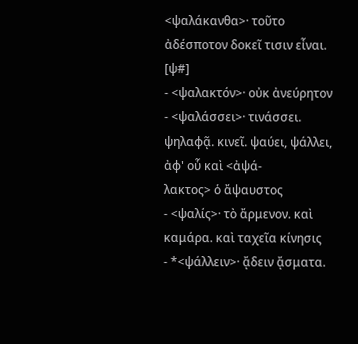<ψαλάκανθα>· τοῦτο ἀδέσποτον δοκεῖ τισιν εἶναι. [ψ#]
- <ψαλακτόν>· οὐκ ἀνεύρητον
- <ψαλάσσει>· τινάσσει. ψηλαφᾷ. κινεῖ. ψαύει, ψάλλει, ἀφ' οὗ καὶ <ἀψά-
λακτος> ὁ ἄψαυστος
- <ψαλίς>· τὸ ἄρμενον. καὶ καμάρα. καὶ ταχεῖα κίνησις
- *<ψάλλειν>· ᾄδειν ᾄσματα.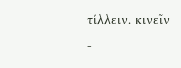τίλλειν. κινεῖν
-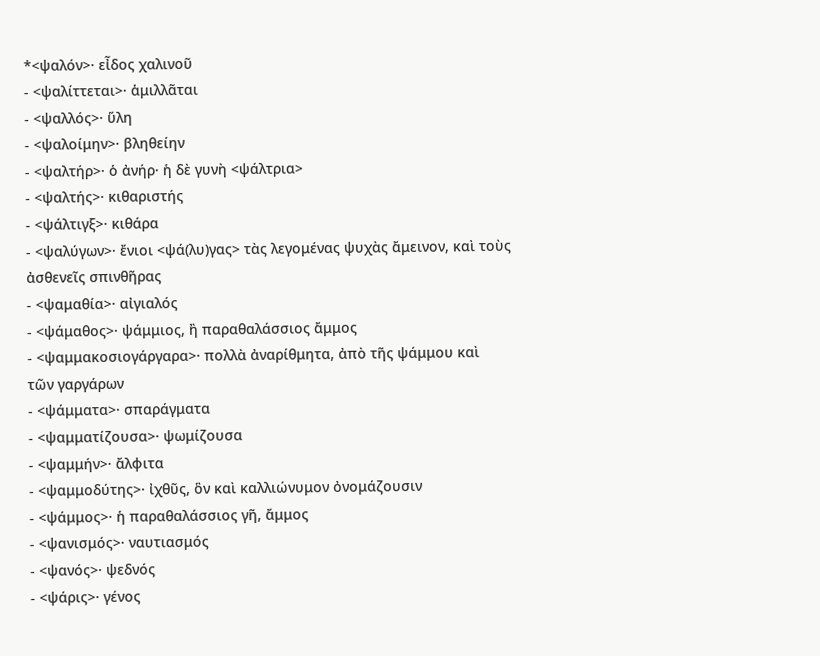*<ψαλόν>· εἶδος χαλινοῦ
- <ψαλίττεται>· ἁμιλλᾶται
- <ψαλλός>· ὕλη
- <ψαλοίμην>· βληθείην
- <ψαλτήρ>· ὁ ἀνήρ· ἡ δὲ γυνὴ <ψάλτρια>
- <ψαλτής>· κιθαριστής
- <ψάλτιγξ>· κιθάρα
- <ψαλύγων>· ἔνιοι <ψά(λυ)γας> τὰς λεγομένας ψυχὰς ἄμεινον, καὶ τοὺς
ἀσθενεῖς σπινθῆρας
- <ψαμαθία>· αἰγιαλός
- <ψάμαθος>· ψάμμιος, ἢ παραθαλάσσιος ἄμμος
- <ψαμμακοσιογάργαρα>· πολλὰ ἀναρίθμητα, ἀπὸ τῆς ψάμμου καὶ
τῶν γαργάρων
- <ψάμματα>· σπαράγματα
- <ψαμματίζουσα>· ψωμίζουσα
- <ψαμμήν>· ἄλφιτα
- <ψαμμοδύτης>· ἰχθῦς, ὃν καὶ καλλιώνυμον ὀνομάζουσιν
- <ψάμμος>· ἡ παραθαλάσσιος γῆ, ἄμμος
- <ψανισμός>· ναυτιασμός
- <ψανός>· ψεδνός
- <ψάρις>· γένος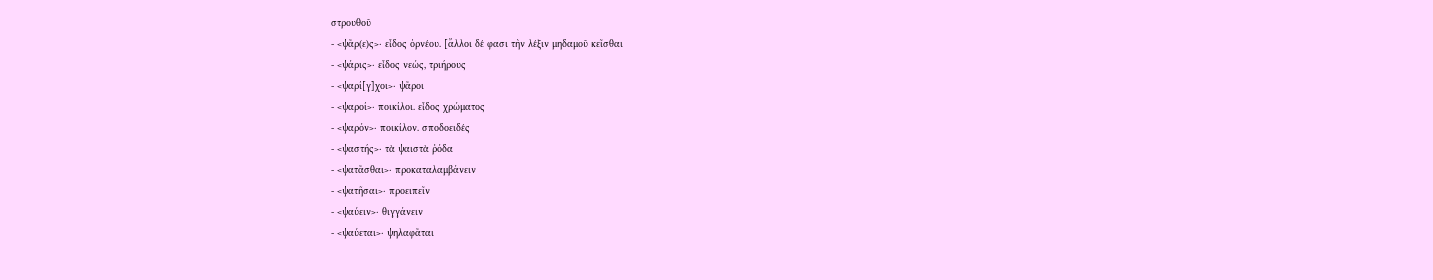στρουθοῦ
- <ψᾶρ(ε)ς>· εἶδος ὀρνέου. [ἄλλοι δέ φασι τὴν λέξιν μηδαμοῦ κεῖσθαι
- <ψάρις>· εἶδος νεώς, τριήρους
- <ψαρί[γ]χοι>· ψᾶροι
- <ψαροί>· ποικίλοι. εἶδος χρώματος
- <ψαρόν>· ποικίλον. σποδοειδές
- <ψαστής>· τὰ ψαιστὰ ῥόδα
- <ψατᾶσθαι>· προκαταλαμβάνειν
- <ψατῆσαι>· προειπεῖν
- <ψαύειν>· θιγγάνειν
- <ψαύεται>· ψηλαφᾶται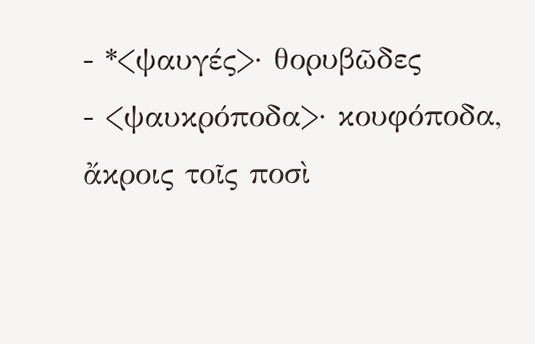- *<ψαυγές>· θορυβῶδες
- <ψαυκρόποδα>· κουφόποδα, ἄκροις τοῖς ποσὶ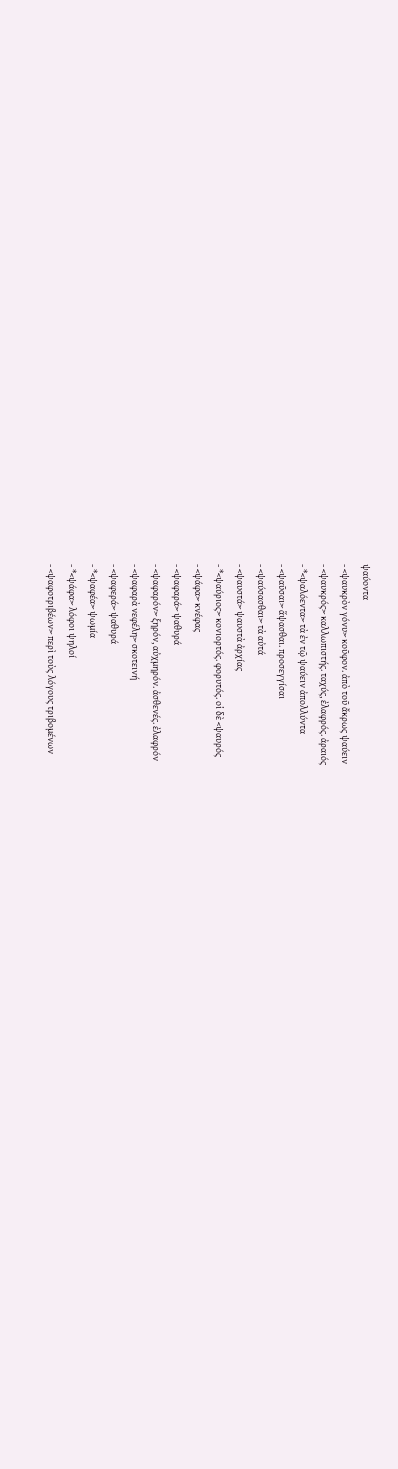ψαύοντα
- <ψαυκρὸν γόνυ>· κοῦφον. ἀπὸ τοῦ ἄκρως ψαύειν
- <ψαυκρός>· καλλωπιστής. ταχύς, ἐλαφρός. ἀραιός
- *<ψαλόεντα>· τὰ ἐν τῷ ψαύειν ἀπολλύντα
- <ψαῦσαι>· ἅψασθαι. προσεγγίσαι
- <ψαύσασθαι>· τὰ αὐτά
- <ψαυστά>· ψαυστὰ ἀρχίας
- *<ψαύριος>· κονιορτός. φορυτός. οἱ δὲ <ψαυρός
- <ψάφα>· κνέφας
- <ψαφαρά>· ψαθυρά
- <ψαφαρόν>· ξηρόν, αὐχμηρόν. ἀσθενές. ἐλαφρόν
- <ψαφαρὰ νεφέλη>· σκοτεινή
- <ψαφερά>· ψαθυρά
- *<ψαφέα>· ψωμία
- *<ψάφα>· λόφοι ψηλοί
- <ψαφοτριβέων>· περὶ τοὺς λόγους τριβομένων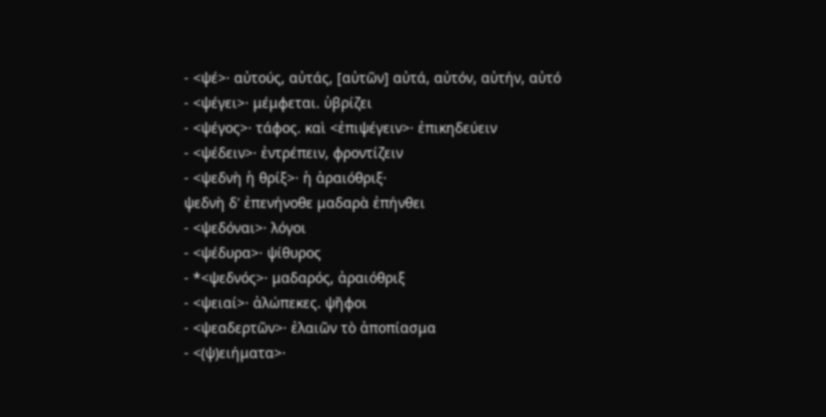- <ψέ>· αὐτούς, αὐτάς, [αὐτῶν] αὐτά, αὐτόν, αὐτήν, αὐτό
- <ψέγει>· μέμφεται. ὑβρίζει
- <ψέγος>· τάφος. καὶ <ἐπιψέγειν>· ἐπικηδεύειν
- <ψέδειν>· ἐντρέπειν, φροντίζειν
- <ψεδνὴ ἡ θρίξ>· ἡ ἀραιόθριξ·
ψεδνὴ δ' ἐπενήνοθε μαδαρὰ ἐπήνθει
- <ψεδόναι>· λόγοι
- <ψέδυρα>· ψίθυρος
- *<ψεδνός>· μαδαρός, ἀραιόθριξ
- <ψειαί>· ἀλώπεκες. ψῆφοι
- <ψεαδερτῶν>· ἐλαιῶν τὸ ἀποπίασμα
- <(ψ)ειήματα>·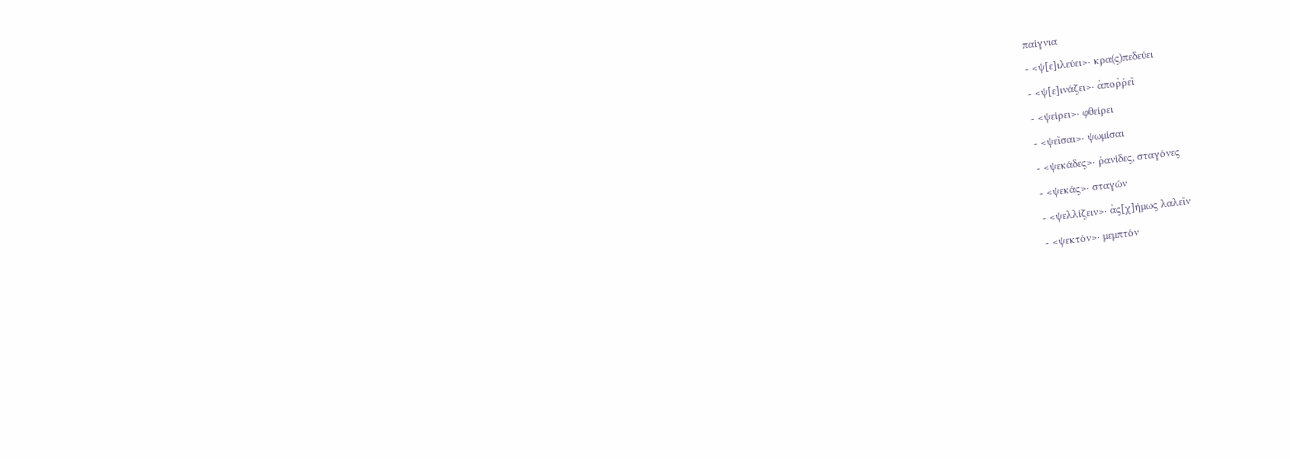παίγνια
- <ψ[ε]ιλεύει>· κρα(ς)πεδεύει
- <ψ[ε]ινάζει>· ἀποῤῥεῖ
- <ψείρει>· φθείρει
- <ψεῖσαι>· ψωμίσαι
- <ψεκάδες>· ῥανίδες, σταγόνες
- <ψεκάς>· σταγών
- <ψελλίζειν>· ἀς[χ]ήμως λαλεῖν
- <ψεκτόν>· μεμπτόν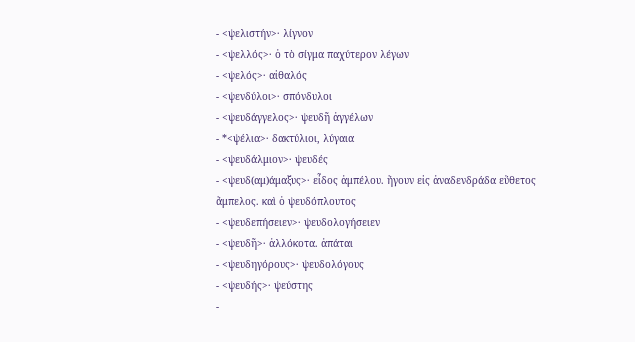- <ψελιστήν>· λίγνον
- <ψελλός>· ὁ τὸ σίγμα παχύτερον λέγων
- <ψελός>· αἰθαλός
- <ψενδύλοι>· σπόνδυλοι
- <ψευδάγγελος>· ψευδῆ ἀγγέλων
- *<ψέλια>· δακτύλιοι, λύγαια
- <ψευδάλμιον>· ψευδές
- <ψευδ(αμ)άμαξυς>· εἶδος ἀμπέλου. ἤγουν εἰς ἀναδενδράδα εὔθετος
ἄμπελος. καὶ ὁ ψευδόπλουτος
- <ψευδεπήσειεν>· ψευδολογήσειεν
- <ψευδῆ>· ἀλλόκοτα. ἀπάται
- <ψευδηγόρους>· ψευδολόγους
- <ψευδής>· ψεύστης
-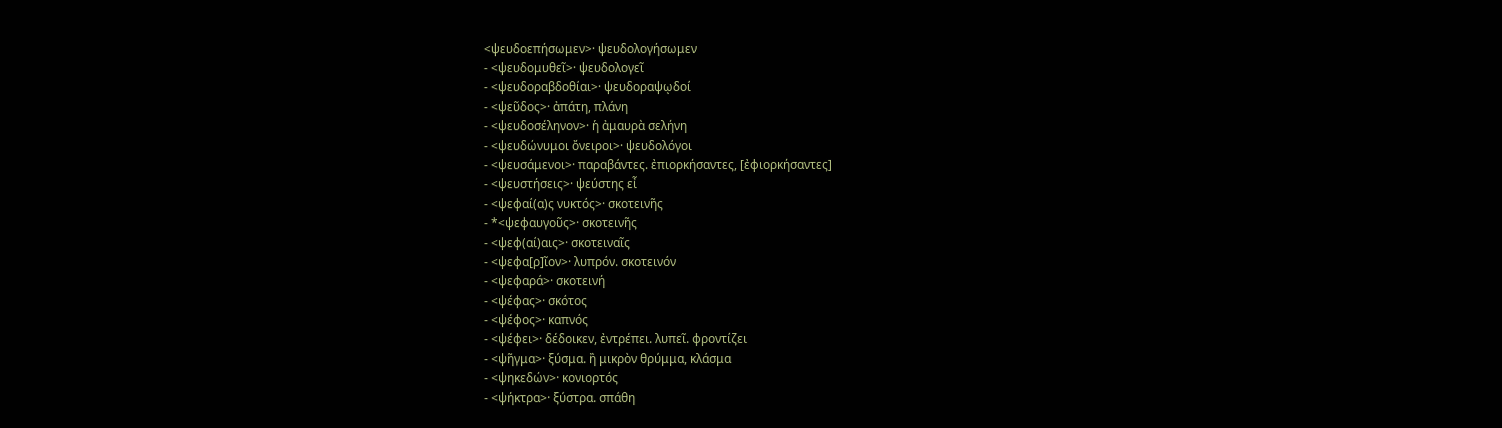<ψευδοεπήσωμεν>· ψευδολογήσωμεν
- <ψευδομυθεῖ>· ψευδολογεῖ
- <ψευδοραβδοθίαι>· ψευδοραψῳδοί
- <ψεῦδος>· ἀπάτη, πλάνη
- <ψευδοσέληνον>· ἡ ἀμαυρὰ σελήνη
- <ψευδώνυμοι ὄνειροι>· ψευδολόγοι
- <ψευσάμενοι>· παραβάντες. ἐπιορκήσαντες, [ἐφιορκήσαντες]
- <ψευστήσεις>· ψεύστης εἶ
- <ψεφαί(α)ς νυκτός>· σκοτεινῆς
- *<ψεφαυγοῦς>· σκοτεινῆς
- <ψεφ(αί)αις>· σκοτειναῖς
- <ψεφα[ρ]ῖον>· λυπρόν. σκοτεινόν
- <ψεφαρά>· σκοτεινή
- <ψέφας>· σκότος
- <ψέφος>· καπνός
- <ψέφει>· δέδοικεν, ἐντρέπει. λυπεῖ. φροντίζει
- <ψῆγμα>· ξύσμα. ἢ μικρὸν θρύμμα, κλάσμα
- <ψηκεδών>· κονιορτός
- <ψήκτρα>· ξύστρα. σπάθη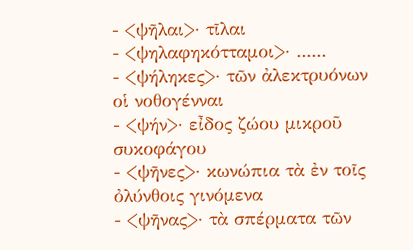- <ψῆλαι>· τῖλαι
- <ψηλαφηκότταμοι>· ......
- <ψήληκες>· τῶν ἀλεκτρυόνων οἱ νοθογένναι
- <ψήν>· εἶδος ζώου μικροῦ συκοφάγου
- <ψῆνες>· κωνώπια τὰ ἐν τοῖς ὀλύνθοις γινόμενα
- <ψῆνας>· τὰ σπέρματα τῶν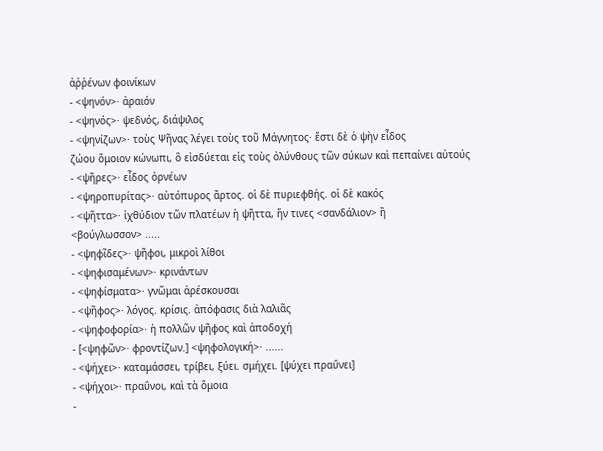ἀῤῥένων φοινίκων
- <ψηνόν>· ἀραιόν
- <ψηνός>· ψεδνός, διάψιλος
- <ψηνίζων>· τοὺς Ψῆνας λέγει τοὺς τοῦ Μάγνητος· ἔστι δὲ ὁ ψὴν εἶδος
ζώου ὅμοιον κώνωπι, ὃ εἰσδύεται εἰς τοὺς ὀλύνθους τῶν σύκων καὶ πεπαίνει αὐτούς
- <ψῆρες>· εἶδος ὀρνέων
- <ψηροπυρίτας>· αὐτόπυρος ἄρτος. οἱ δὲ πυριεφθής. οἱ δὲ κακός
- <ψῆττα>· ἰχθύδιον τῶν πλατέων ἡ ψῆττα, ἥν τινες <σανδάλιον> ἢ
<βούγλωσσον> .....
- <ψηφῖδες>· ψῆφοι, μικροὶ λίθοι
- <ψηφισαμένων>· κρινάντων
- <ψηφίσματα>· γνῶμαι ἀρέσκουσαι
- <ψῆφος>· λόγος. κρίσις. ἀπόφασις διὰ λαλιᾶς
- <ψηφοφορία>· ἡ πολλῶν ψῆφος καὶ ἀποδοχή
- [<ψηφῶν>· φροντίζων.] <ψηφολογική>· ......
- <ψήχει>· καταμάσσει, τρίβει, ξύει. σμήχει. [ψύχει πραΰνει]
- <ψήχοι>· πραΰνοι, καὶ τὰ ὅμοια
-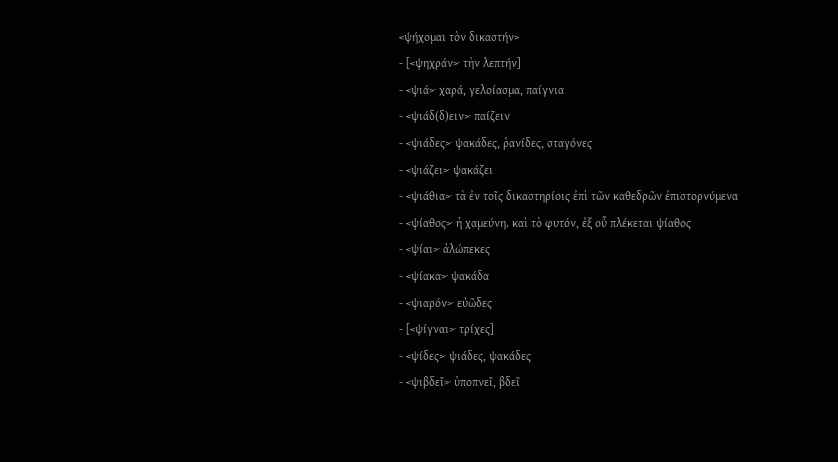<ψήχομαι τὸν δικαστήν>
- [<ψηχράν>· τὴν λεπτήν]
- <ψιά>· χαρά, γελοίασμα, παίγνια
- <ψιάδ(δ)ειν>· παίζειν
- <ψιάδες>· ψακάδες, ῥανίδες, σταγόνες
- <ψιάζει>· ψακάζει
- <ψιάθια>· τὰ ἐν τοῖς δικαστηρίοις ἐπὶ τῶν καθεδρῶν ἐπιστορνύμενα
- <ψίαθος>· ἡ χαμεύνη. καὶ τὸ φυτόν, ἐξ οὗ πλέκεται ψίαθος
- <ψίαι>· ἀλώπεκες
- <ψίακα>· ψακάδα
- <ψιαρόν>· εὐῶδες
- [<ψίγναι>· τρίχες]
- <ψίδες>· ψιάδες, ψακάδες
- <ψιβδεῖ>· ὑποπνεῖ, βδεῖ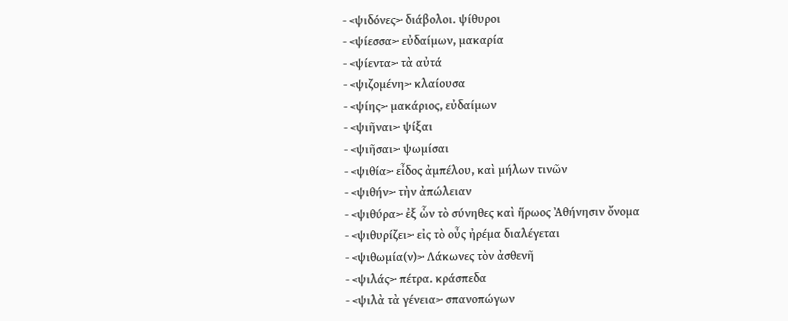- <ψιδόνες>· διάβολοι. ψίθυροι
- <ψίεσσα>· εὐδαίμων, μακαρία
- <ψίεντα>· τὰ αὐτά
- <ψιζομένη>· κλαίουσα
- <ψίης>· μακάριος, εὐδαίμων
- <ψιῆναι>· ψίξαι
- <ψιῆσαι>· ψωμίσαι
- <ψιθία>· εἶδος ἀμπέλου, καὶ μήλων τινῶν
- <ψιθήν>· τὴν ἀπώλειαν
- <ψιθύρα>· ἐξ ὧν τὸ σύνηθες καὶ ἥρωος Ἀθήνησιν ὄνομα
- <ψιθυρίζει>· εἰς τὸ οὖς ἠρέμα διαλέγεται
- <ψιθωμία(ν)>· Λάκωνες τὸν ἀσθενῆ
- <ψιλάς>· πέτρα. κράσπεδα
- <ψιλὰ τὰ γένεια>· σπανοπώγων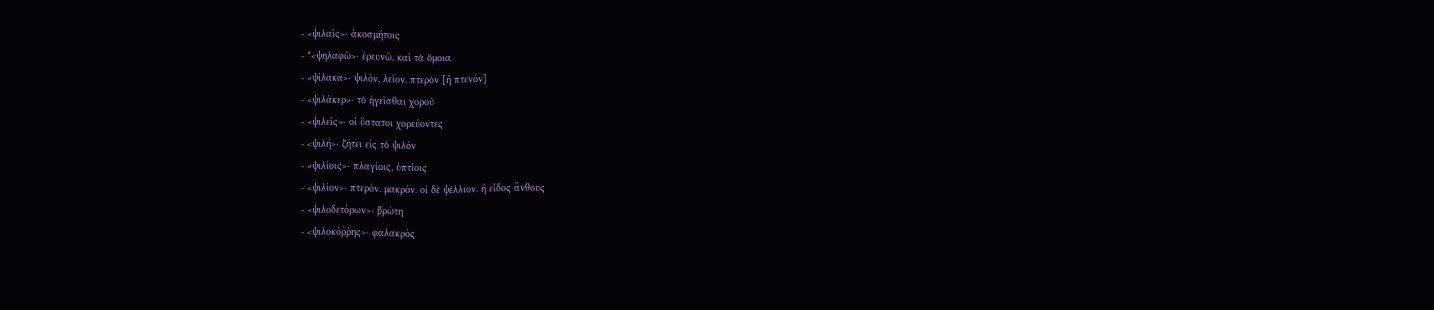- <ψιλαῖς>· ἀκοσμήτοις
- *<ψηλαφῶ>· ἐρευνῶ, καὶ τὰ ὅμοια
- <ψίλακα>· ψιλόν, λεῖον. πτερὸν [ἢ πτενόν]
- <ψιλάκερ>· τὸ ἡγεῖσθαι χοροῦ
- <ψιλεῖς>· οἱ ὕστατοι χορεύοντες
- <ψιλή>· ζήτει εἰς τὸ ψιλόν
- <ψιλίοις>· πλαγίοις, ὑπτίοις
- <ψιλίον>· πτερόν. μακρόν. οἱ δὲ ψέλλιον. ἢ εἶδος ἄνθους
- <ψιλοδετόρων>· βρώτη
- <ψιλοκόῤῥης>· φαλακρός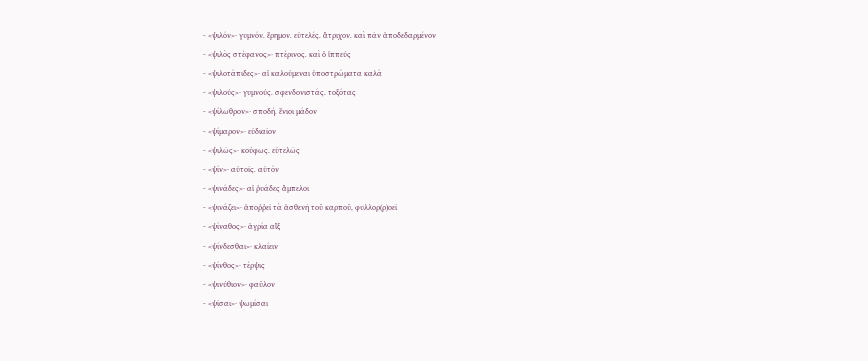- <ψιλόν>· γυμνόν. ἔρημον. εὐτελές. ἄτριχον. καὶ πᾶν ἀποδεδαρμένον
- <ψιλὸς στέφανος>· πτέρινος. καὶ ὁ ἱππεύς
- <ψιλοτάπιδες>· αἱ καλούμεναι ὑποστρώματα καλά
- <ψιλούς>· γυμνούς. σφενδονιστάς. τοξότας
- <ψίλωθρον>· σποδή. ἔνιοι μάδον
- <ψίμαρον>· εὐδιαῖον
- <ψιλῶς>· κούφως. εὐτελῶς
- <ψίν>· αὐτοῖς. αὐτόν
- <ψινάδες>· αἱ ῥυάδες ἄμπελοι
- <ψινάζει>· ἀποῤῥεῖ τὰ ἀσθενῆ τοῦ καρποῦ, φυλλορ(ρ)οεῖ
- <ψίναθος>· ἀγρία αἴξ
- <ψίνδεσθαι>· κλαίειν
- <ψίνθος>· τέρψις
- <ψινύθιον>· φαῦλον
- <ψῖσαι>· ψωμίσαι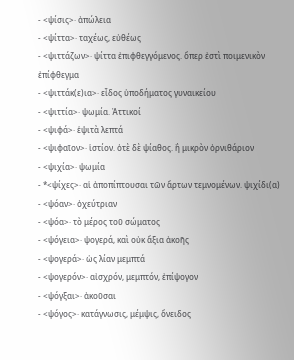- <ψίσις>· ἀπώλεια
- <ψίττα>· ταχέως, εὐθέως
- <ψιττάζων>· ψίττα ἐπιφθεγγόμενος. ὅπερ ἐστὶ ποιμενικὸν ἐπίφθεγμα
- <ψιττάκ(ε)ια>· εἶδος ὑποδήματος γυναικείου
- <ψιττία>· ψωμία. Ἀττικοί
- <ψιφά>· ἑψιτὰ λεπτά
- <ψιφαῖον>· ἱστίον. ὁτὲ δὲ ψίαθος. ἢ μικρὸν ὀρνιθάριον
- <ψιχία>· ψωμία
- *<ψίχες>· αἱ ἀποπίπτουσαι τῶν ἄρτων τεμνομένων. ψιχίδι(α)
- <ψόαν>· ὀχεύτριαν
- <ψόα>· τὸ μέρος τοῦ σώματος
- <ψόγεια>· ψογερά, καὶ οὐκ ἄξια ἀκοῆς
- <ψογερά>· ὡς λίαν μεμπτά
- <ψογερόν>· αἰσχρόν, μεμπτόν, ἐπίψογον
- <ψόγξαι>· ἀκοῦσαι
- <ψόγος>· κατάγνωσις, μέμψις, ὄνειδος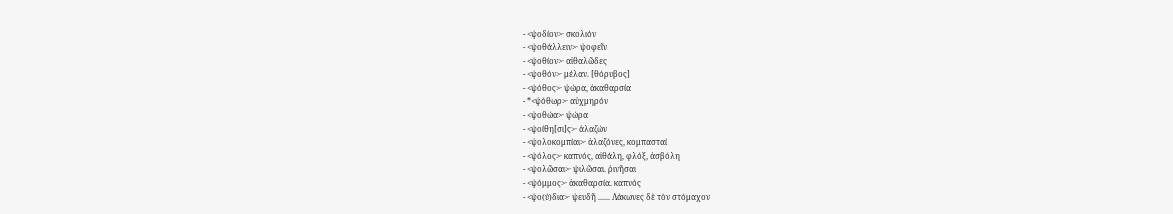- <ψοδίον>· σκολιόν
- <ψοθάλλειν>· ψοφεῖν
- <ψοθίον>· αἰθαλῶδες
- <ψοθόν>· μέλαν. [θόρυβος]
- <ψόθος>· ψώρα, ἀκαθαρσία
- *<ψόθωρ>· αὐχμηρόν
- <ψοθώα>· ψώρα
- <ψοίθη[σι]ς>· ἀλαζών
- <ψολοκομπίαι>· ἀλαζόνες, κομπασταί
- <ψόλος>· καπνός, αἰθάλη, φλόξ, ἀσβόλη
- <ψολῶσαι>· ψιλῶσαι. ῥινῆσαι
- <ψόμμος>· ἀκαθαρσία. καπνός
- <ψο(ύ)δια>· ψευδῆ ...... Λάκωνες δὲ τὸν στόμαχον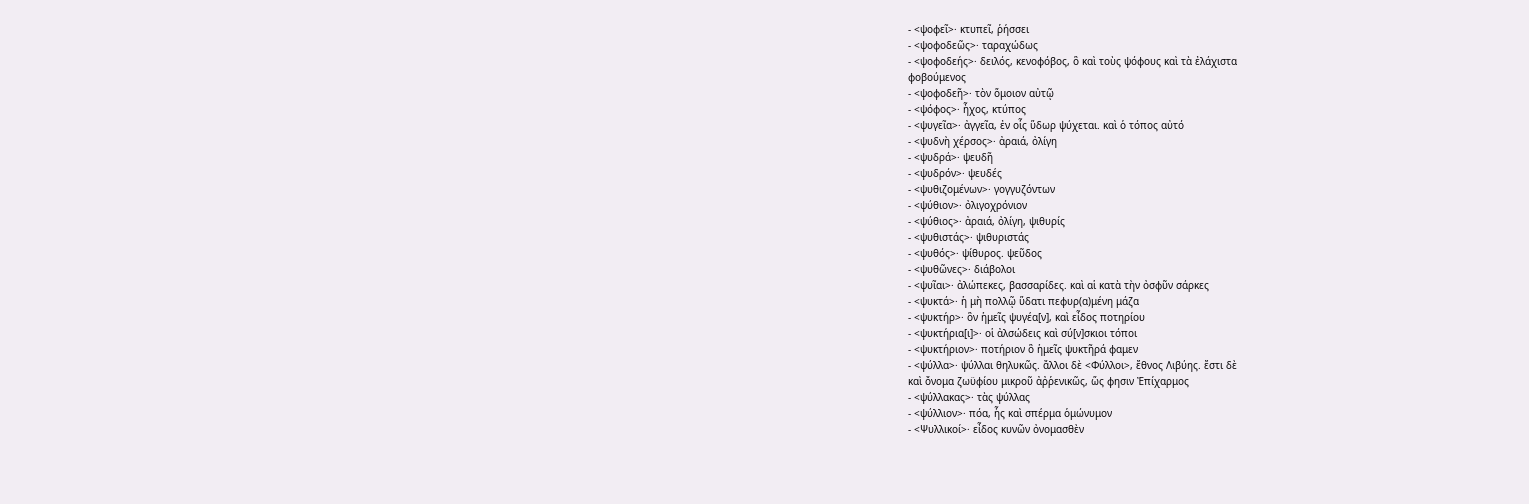- <ψοφεῖ>· κτυπεῖ, ῥήσσει
- <ψοφοδεῶς>· ταραχώδως
- <ψοφοδεής>· δειλός, κενοφόβος, ὃ καὶ τοὺς ψόφους καὶ τὰ ἐλάχιστα
φοβούμενος
- <ψοφοδεῆ>· τὸν ὅμοιον αὐτῷ
- <ψόφος>· ἦχος, κτύπος
- <ψυγεῖα>· ἀγγεῖα, ἐν οἷς ὕδωρ ψύχεται. καὶ ὁ τόπος αὐτό
- <ψυδνὴ χέρσος>· ἀραιά, ὀλίγη
- <ψυδρά>· ψευδῆ
- <ψυδρόν>· ψευδές
- <ψυθιζομένων>· γογγυζόντων
- <ψύθιον>· ὀλιγοχρόνιον
- <ψύθιος>· ἀραιά, ὀλίγη, ψιθυρίς
- <ψυθιστάς>· ψιθυριστάς
- <ψυθός>· ψίθυρος. ψεῦδος
- <ψυθῶνες>· διάβολοι
- <ψυῖαι>· ἀλώπεκες, βασσαρίδες. καὶ αἱ κατὰ τὴν ὀσφῦν σάρκες
- <ψυκτά>· ἡ μὴ πολλῷ ὕδατι πεφυρ(α)μένη μάζα
- <ψυκτήρ>· ὃν ἡμεῖς ψυγέα[ν], καὶ εἶδος ποτηρίου
- <ψυκτήρια[ι]>· οἱ ἀλσώδεις καὶ σύ[ν]σκιοι τόποι
- <ψυκτήριον>· ποτήριον ὃ ἡμεῖς ψυκτῆρά φαμεν
- <ψύλλα>· ψύλλαι θηλυκῶς. ἄλλοι δὲ <Φύλλοι>, ἔθνος Λιβύης. ἔστι δὲ
καὶ ὄνομα ζωϋφίου μικροῦ ἀῤῥενικῶς, ὥς φησιν Ἐπίχαρμος
- <ψύλλακας>· τὰς ψύλλας
- <ψύλλιον>· πόα, ἧς καὶ σπέρμα ὁμώνυμον
- <Ψυλλικοί>· εἶδος κυνῶν ὀνομασθὲν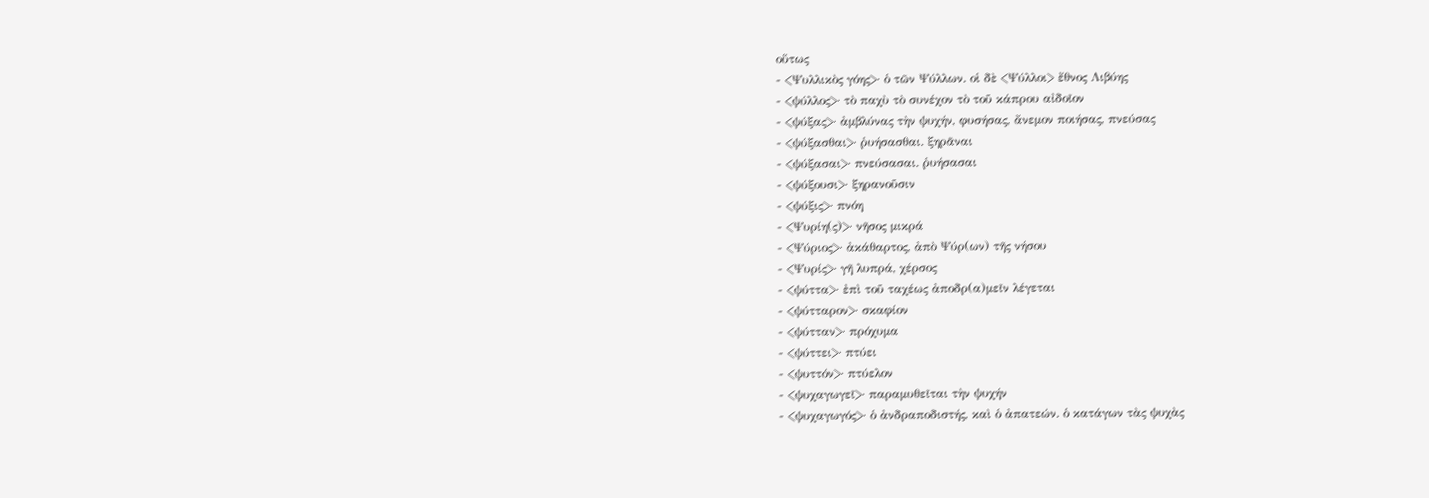οὕτως
- <Ψυλλικὸς γόης>· ὁ τῶν Ψύλλων. οἱ δὲ <Ψύλλοι> ἔθνος Λιβύης
- <ψύλλος>· τὸ παχὺ τὸ συνέχον τὸ τοῦ κάπρου αἰδοῖον
- <ψύξας>· ἀμβλύνας τὴν ψυχήν, φυσήσας, ἄνεμον ποιήσας, πνεύσας
- <ψύξασθαι>· ῥυήσασθαι. ξηρᾶναι
- <ψύξασαι>· πνεύσασαι. ῥυήσασαι
- <ψύξουσι>· ξηρανοῦσιν
- <ψύξις>· πνόη
- <Ψυρίη(ς)>· νῆσος μικρά
- <Ψύριος>· ἀκάθαρτος, ἀπὸ Ψύρ(ων) τῆς νήσου
- <Ψυρίς>· γῆ λυπρά, χέρσος
- <ψύττα>· ἐπὶ τοῦ ταχέως ἀποδρ(α)μεῖν λέγεται
- <ψύτταρον>· σκαφίον
- <ψύτταν>· πρόχυμα
- <ψύττει>· πτύει
- <ψυττόν>· πτύελον
- <ψυχαγωγεῖ>· παραμυθεῖται τὴν ψυχήν
- <ψυχαγωγός>· ὁ ἀνδραποδιστής, καὶ ὁ ἀπατεών. ὁ κατάγων τὰς ψυχὰς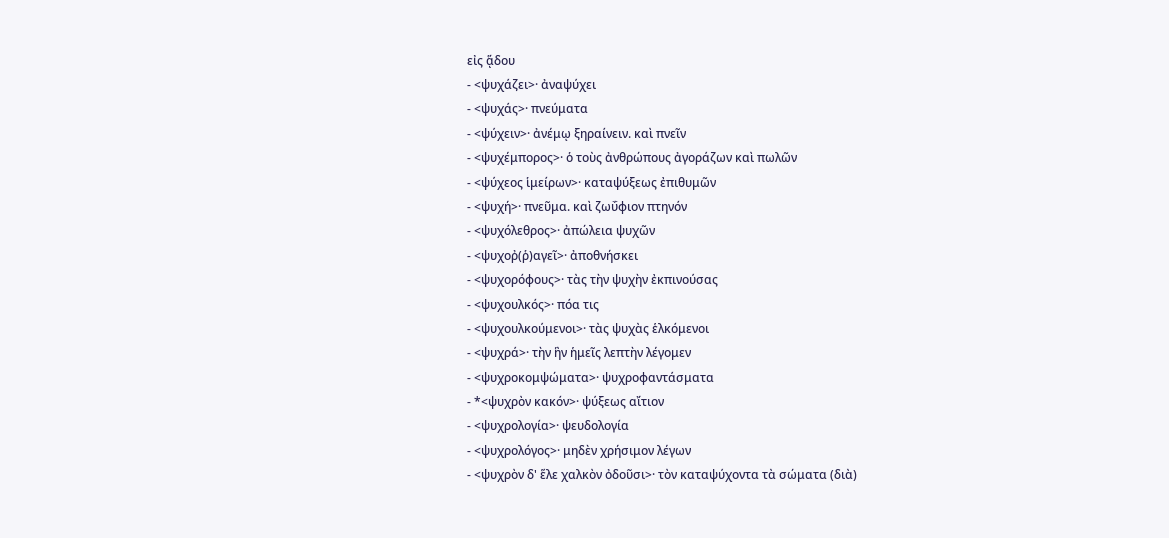εἰς ᾅδου
- <ψυχάζει>· ἀναψύχει
- <ψυχάς>· πνεύματα
- <ψύχειν>· ἀνέμῳ ξηραίνειν. καὶ πνεῖν
- <ψυχέμπορος>· ὁ τοὺς ἀνθρώπους ἀγοράζων καὶ πωλῶν
- <ψύχεος ἱμείρων>· καταψύξεως ἐπιθυμῶν
- <ψυχή>· πνεῦμα. καὶ ζωΰφιον πτηνόν
- <ψυχόλεθρος>· ἀπώλεια ψυχῶν
- <ψυχοῤ(ῥ)αγεῖ>· ἀποθνήσκει
- <ψυχορόφους>· τὰς τὴν ψυχὴν ἐκπινούσας
- <ψυχουλκός>· πόα τις
- <ψυχουλκούμενοι>· τὰς ψυχὰς ἑλκόμενοι
- <ψυχρά>· τὴν ἣν ἡμεῖς λεπτὴν λέγομεν
- <ψυχροκομψώματα>· ψυχροφαντάσματα
- *<ψυχρὸν κακόν>· ψύξεως αἴτιον
- <ψυχρολογία>· ψευδολογία
- <ψυχρολόγος>· μηδὲν χρήσιμον λέγων
- <ψυχρὸν δ' ἕλε χαλκὸν ὀδοῦσι>· τὸν καταψύχοντα τὰ σώματα (διὰ)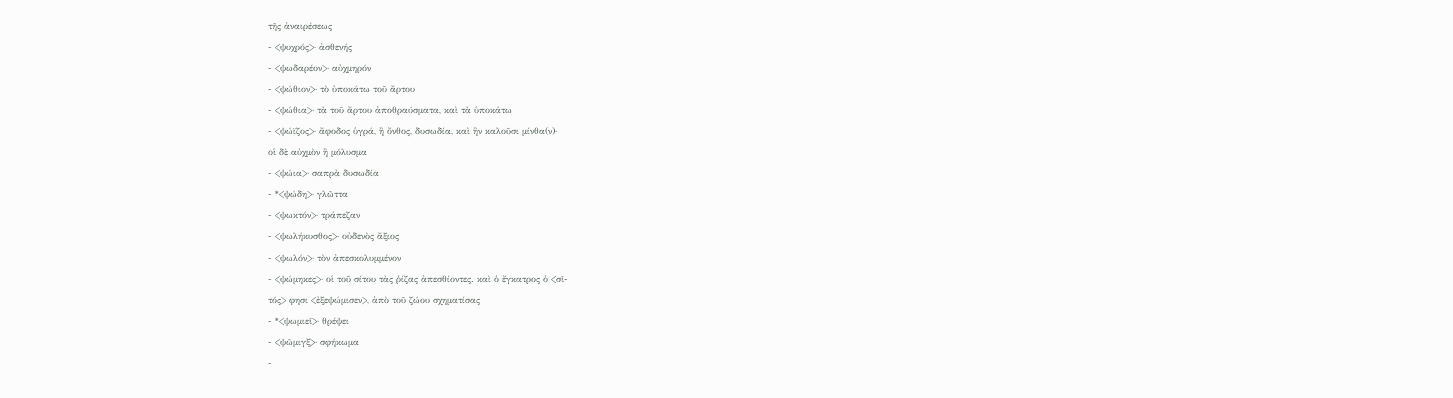τῆς ἀναιρέσεως
- <ψυχρός>· ἀσθενής
- <ψωδαρέον>· αὐχμηρόν
- <ψώθιον>· τὸ ὑποκάτω τοῦ ἄρτου
- <ψώθια>· τὰ τοῦ ἄρτου ἀποθραύσματα, καὶ τὰ ὑποκάτω
- <ψώϊζος>· ἄφοδος ὑγρά, ἢ ὄνθος, δυσωδία, καὶ ἣν καλοῦσι μίνθα(ν)·
οἱ δὲ αὐχμὸν ἢ μόλυσμα
- <ψώια>· σαπρὰ δυσωδία
- *<ψώδη>· γλῶττα
- <ψωκτόν>· τράπεζαν
- <ψωλήκυσθος>· οὐδενὸς ἄξιος
- <ψωλόν>· τὸν ἀπεσκολυμμένον
- <ψώμηκες>· οἱ τοῦ σίτου τὰς ῥίζας ἀπεσθίοντες. καὶ ὁ ἔγκατρος ὁ <σῖ-
τός> φησι <ἐξεψώμισεν>, ἀπὸ τοῦ ζώου σχηματίσας
- *<ψωμιεῖ>· θρέψει
- <ψῶμιγξ>· σφήκωμα
-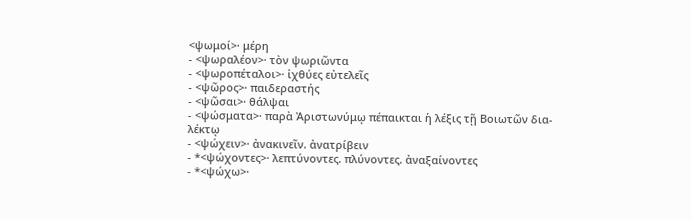<ψωμοί>· μέρη
- <ψωραλέον>· τὸν ψωριῶντα
- <ψωροπέταλοι>· ἰχθύες εὐτελεῖς
- <ψῶρος>· παιδεραστής
- <ψῶσαι>· θάλψαι
- <ψώσματα>· παρὰ Ἀριστωνύμῳ πέπαικται ἡ λέξις τῇ Βοιωτῶν δια-
λέκτῳ
- <ψώχειν>· ἀνακινεῖν. ἀνατρίβειν
- *<ψώχοντες>· λεπτύνοντες. πλύνοντες. ἀναξαίνοντες
- *<ψώχω>·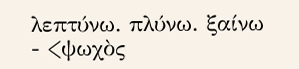λεπτύνω. πλύνω. ξαίνω
- <ψωχὸς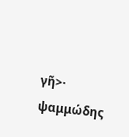γῆ>· ψαμμώδης